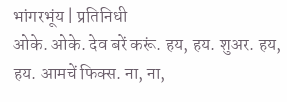भांगरभूंय | प्रतिनिधी
ओके. ओके. देव बरें करूं. हय, हय. शुअर. हय, हय. आमचें फिक्स. ना, ना,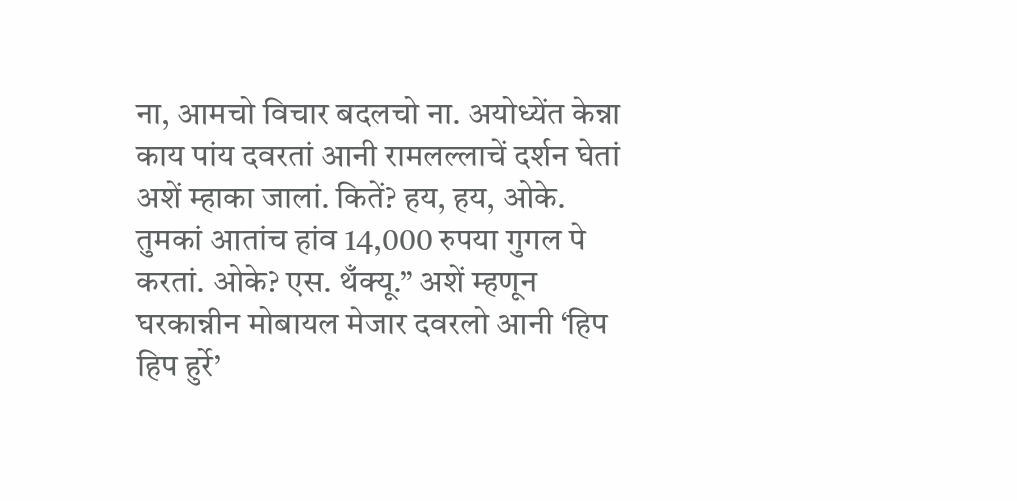ना, आमचो विचार बदलचो ना. अयोध्येंत केन्ना काय पांय दवरतां आनी रामलल्लाचें दर्शन घेतां अशें म्हाका जालां. कितें? हय, हय, ओके. तुमकां आतांच हांव 14,000 रुपया गुगल पे करतां. ओके? एस. थँक्यू.” अशें म्हणून घरकान्नीन मोबायल मेजार दवरलो आनी ‘हिप हिप हुर्रे’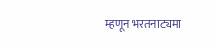म्हणून भरतनाट्यमा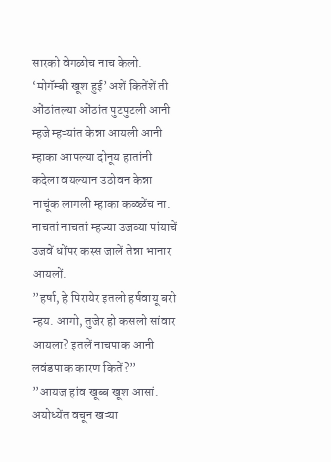सारको वेगळोच नाच केलो.
‘मोगॅम्बी खूश हुई’ अशें कितेंशें ती ओंठांतल्या ओंठांत पुटपुटली आनी म्हजे म्हऱ्यांत केन्ना आयली आनी म्हाका आपल्या दोनूय हातांनी कदेला वयल्यान उठोवन केन्ना नाचूंक लागली म्हाका कळ्ळेंच ना. नाचतां नाचतां म्हज्या उजव्या पांयाचें उजवें धोंपर कस्स जालें तेन्ना भानार आयलों.
”हर्षा, हे पिरायेर इतलो हर्षवायू बरो न्हय. आगो, तुजेर हो कसलो सांवार आयला? इतलें नाचपाक आनी लवंडपाक कारण कितें?”
”आयज हांव खूब्ब खूश आसां. अयोध्येंत वचून खऱ्या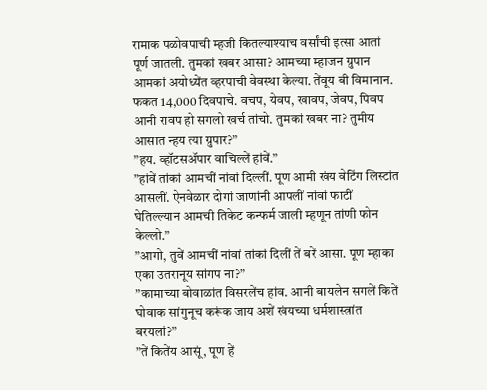रामाक पळोवपाची म्हजी कितल्याश्याच वर्सांची इत्सा आतां पूर्ण जातली. तुमकां खबर आसा? आमच्या म्हाजन ग्रुपान आमकां अयोध्येंत व्हरपाची वेवस्था केल्या. तेंवूय बी विमानान. फकत 14,000 दिवपाचे. वचप, येवप, खावप, जेवप, पिवप आनी रावप हो सगलो खर्च तांचो. तुमकां खबर ना? तुमीय आसात न्हय त्या ग्रुपार?”
”हय. व्हॉटसॲपार वाचिल्लें हांवें.”
”हांवें तांकां आमचीं नांवां दिल्लीं. पूण आमी खंय वेटिंग लिस्टांत आसलीं. ऐनवेळार दोगां जाणांनी आपलीं नांवां फाटीं घेतिल्ल्यान आमची तिकेट कन्फर्म जाली म्हणून तांणी फोन केल्लो.”
”आगो, तुवें आमचीं नांवां तांकां दिलीं तें बरें आसा. पूण म्हाका एका उतरानूय सांगप ना?”
”कामाच्या बोवाळांत विसरलेंच हांव. आनी बायलेन सगलें कितें घोवाक सांगुनूच करूंक जाय अशें खंयच्या धर्मशास्त्रांत बरयलां?”
”तें कितेंय आसूं, पूण हें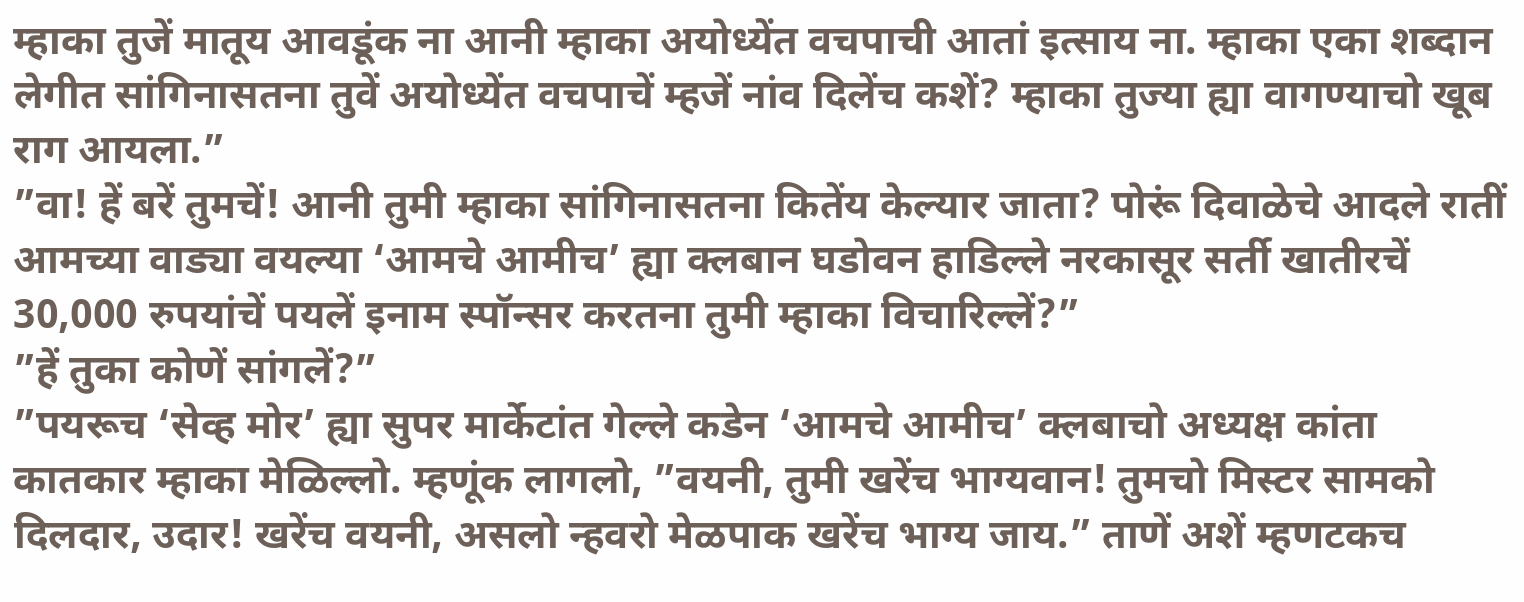म्हाका तुजें मातूय आवडूंक ना आनी म्हाका अयोध्येंत वचपाची आतां इत्साय ना. म्हाका एका शब्दान लेगीत सांगिनासतना तुवें अयोध्येंत वचपाचें म्हजें नांव दिलेंच कशें? म्हाका तुज्या ह्या वागण्याचो खूब राग आयला.”
”वा! हें बरें तुमचें! आनी तुमी म्हाका सांगिनासतना कितेंय केल्यार जाता? पोरूं दिवाळेचे आदले रातीं आमच्या वाड्या वयल्या ‘आमचे आमीच’ ह्या क्लबान घडोवन हाडिल्ले नरकासूर सर्ती खातीरचें 30,000 रुपयांचें पयलें इनाम स्पॉन्सर करतना तुमी म्हाका विचारिल्लें?”
”हें तुका कोणें सांगलें?”
”पयरूच ‘सेव्ह मोर’ ह्या सुपर मार्केटांत गेल्ले कडेन ‘आमचे आमीच’ क्लबाचो अध्यक्ष कांता कातकार म्हाका मेळिल्लो. म्हणूंक लागलो, ”वयनी, तुमी खरेंच भाग्यवान! तुमचो मिस्टर सामको दिलदार, उदार! खरेंच वयनी, असलो न्हवरो मेळपाक खरेंच भाग्य जाय.” ताणें अशें म्हणटकच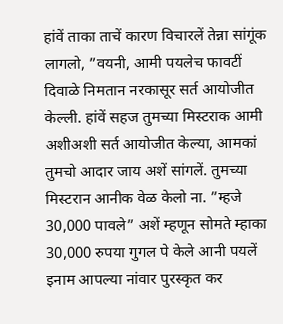हांवें ताका ताचें कारण विचारलें तेन्ना सांगूंक लागलो, ”वयनी, आमी पयलेच फावटीं दिवाळे निमतान नरकासूर सर्त आयोजीत केल्ली. हांवें सहज तुमच्या मिस्टराक आमी अशीअशी सर्त आयोजीत केल्या, आमकां तुमचो आदार जाय अशें सांगलें. तुमच्या मिस्टरान आनीक वेळ केलो ना. ”म्हजे 30,000 पावले” अशें म्हणून सोमते म्हाका 30,000 रुपया गुगल पे केले आनी पयलें इनाम आपल्या नांवार पुरस्कृत कर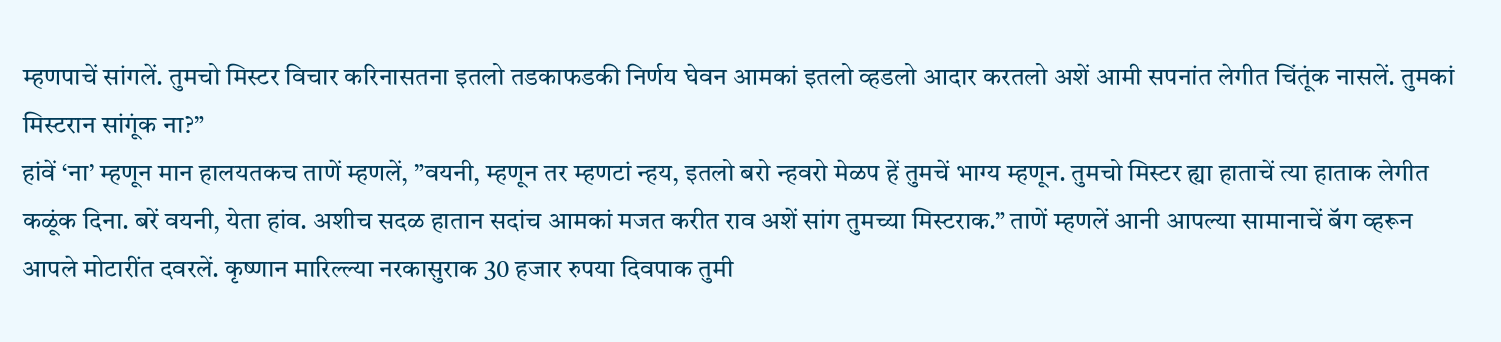म्हणपाचें सांगलें. तुमचो मिस्टर विचार करिनासतना इतलो तडकाफडकी निर्णय घेवन आमकां इतलो व्हडलो आदार करतलो अशें आमी सपनांत लेगीत चिंतूंक नासलें. तुमकां मिस्टरान सांगूंक ना?”
हांवें ‘ना’ म्हणून मान हालयतकच ताणें म्हणलें, ”वयनी, म्हणून तर म्हणटां न्हय, इतलो बरो न्हवरो मेळप हें तुमचें भाग्य म्हणून. तुमचो मिस्टर ह्या हाताचें त्या हाताक लेगीत कळूंक दिना. बरें वयनी, येता हांव. अशीच सदळ हातान सदांच आमकां मजत करीत राव अशें सांग तुमच्या मिस्टराक.” ताणें म्हणलें आनी आपल्या सामानाचें बॅग व्हरून आपले मोटारींत दवरलें. कृष्णान मारिल्ल्या नरकासुराक 30 हजार रुपया दिवपाक तुमी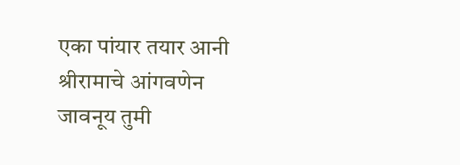एका पांयार तयार आनी श्रीरामाचे आंगवणेन जावनूय तुमी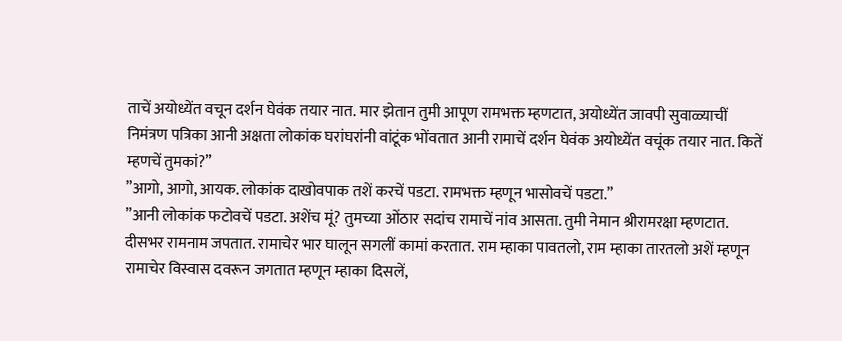ताचें अयोध्येंत वचून दर्शन घेवंक तयार नात. मार झेतान तुमी आपूण रामभक्त म्हणटात, अयोध्येंत जावपी सुवाळ्याचीं निमंत्रण पत्रिका आनी अक्षता लोकांक घरांघरांनी वांटूंक भोंवतात आनी रामाचें दर्शन घेवंक अयोध्येंत वचूंक तयार नात. कितें म्हणचें तुमकां?”
”आगो, आगो, आयक. लोकांक दाखोवपाक तशें करचें पडटा. रामभक्त म्हणून भासोवचें पडटा.”
”आनी लोकांक फटोवचें पडटा. अशेंच मूं? तुमच्या ओंठार सदांच रामाचें नांव आसता. तुमी नेमान श्रीरामरक्षा म्हणटात. दीसभर रामनाम जपतात. रामाचेर भार घालून सगलीं कामां करतात. राम म्हाका पावतलो, राम म्हाका तारतलो अशें म्हणून रामाचेर विस्वास दवरून जगतात म्हणून म्हाका दिसलें,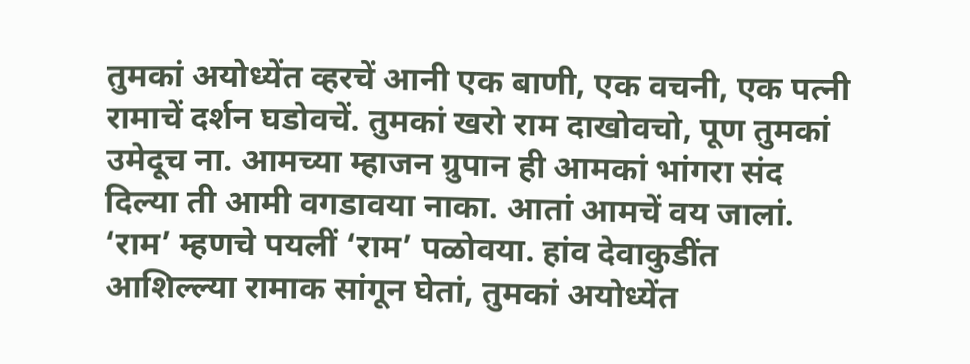तुमकां अयोध्येंत व्हरचें आनी एक बाणी, एक वचनी, एक पत्नी रामाचें दर्शन घडोवचें. तुमकां खरो राम दाखोवचो, पूण तुमकां उमेदूच ना. आमच्या म्हाजन ग्रुपान ही आमकां भांगरा संद दिल्या ती आमी वगडावया नाका. आतां आमचें वय जालां. ‘राम’ म्हणचे पयलीं ‘राम’ पळोवया. हांव देवाकुडींत आशिल्ल्या रामाक सांगून घेतां, तुमकां अयोध्येंत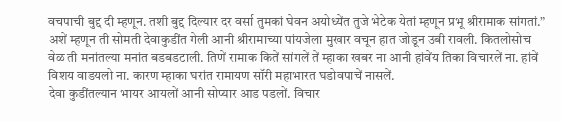वचपाची बुद्द दी म्हणून. तशी बुद्द दिल्यार दर वर्सा तुमकां घेवन अयोध्येंत तुजे भेटेक येतां म्हणून प्रभू श्रीरामाक सांगतां.” अशें म्हणून ती सोमती देवाकुडींत गेली आनी श्रीरामाच्या पांयजेला मुखार वचून हात जोडून उबी रावली. कितलोसोच वेळ ती मनांतल्या मनांत बडबडटाली. तिणें रामाक कितें सांगलें तें म्हाका खबर ना आनी हांवेंय तिका विचारलें ना. हांवें विशय वाडयलो ना. कारण म्हाका घरांत रामायण सॉरी महाभारत घडोवपाचें नासलें.
देवा कुडींतल्यान भायर आयलों आनी सोप्यार आड पडलों. विचार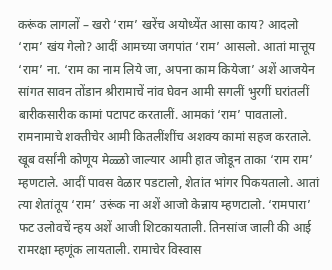करूंक लागलों – खरो ‘राम’ खरेंच अयोध्येंत आसा काय? आदलो ‘राम’ खंय गेलो? आदीं आमच्या जगपांत ‘राम’ आसलो. आतां मात्तूय ‘राम’ ना. ‘राम का नाम लिये जा, अपना काम कियेजा’ अशें आजयेन सांगत सावन तोंडान श्रीरामाचें नांव घेवन आमी सगलीं भुरगीं घरांतलीं बारीकसारीक कामां पटापट करतालीं. आमकां ‘राम’ पावतालो. रामनामाचे शक्तीचेर आमी कितलींशींच अशक्य कामां सहज करताले. खूब वर्सांनी कोणूय मेळ्ळो जाल्यार आमी हात जोडून ताका ‘राम राम’ म्हणटाले. आदीं पावस वेळार पडटालो, शेतांत भांगर पिकयतालो. आतां त्या शेतांतूय ‘राम’ उरूंक ना अशें आजो केन्नाय म्हणटालो. ‘रामपारा’ फट उलोवचें न्हय अशें आजी शिटकायताली. तिनसांज जाली की आई रामरक्षा म्हणूंक लायताली. रामाचेर विस्वास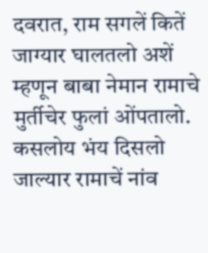दवरात, राम सगलें कितें जाग्यार घालतलो अशें म्हणून बाबा नेमान रामाचे मुर्तीचेर फुलां ओंपतालो. कसलोय भंय दिसलो जाल्यार रामाचें नांव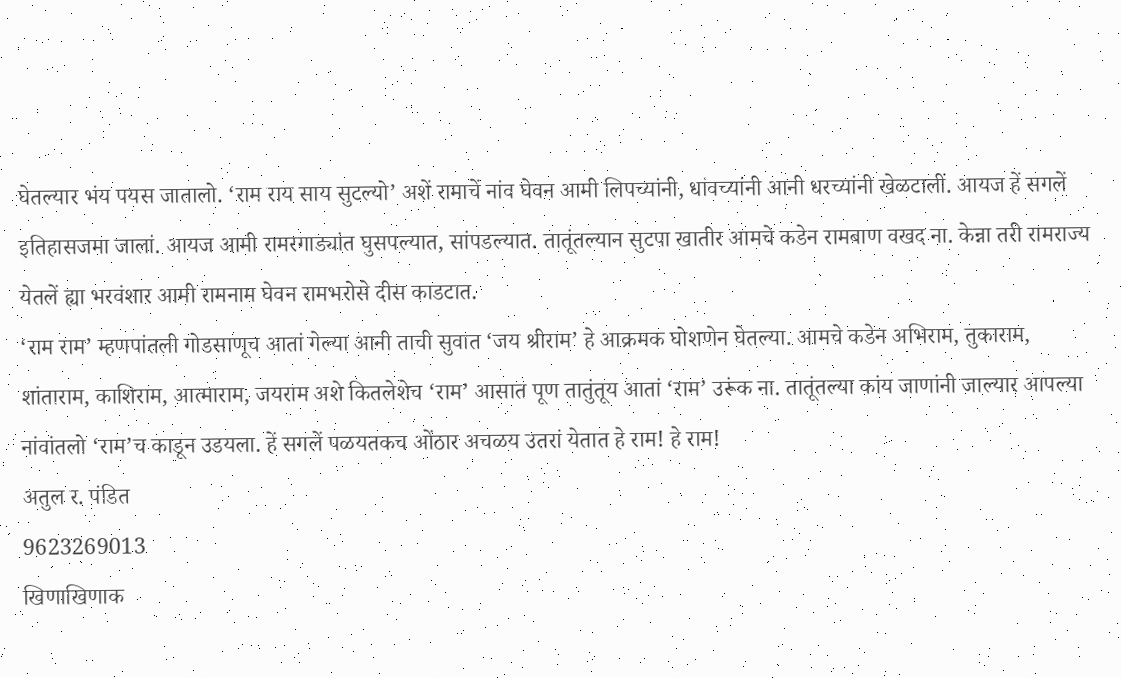घेतल्यार भंय पयस जातालो. ‘राम राय साय सुटल्यो’ अशें रामाचें नांव घेवन आमी लिपच्यांनी, धांवच्यांनी आनी धरच्यांनी खेळटालीं. आयज हें सगलें इतिहासजमा जालां. आयज आमी रामरगाड्यांत घुसपल्यात, सांपडल्यात. तातूंतल्यान सुटपा खातीर आमचे कडेन रामबाण वखद ना. केन्ना तरी रामराज्य येतलें ह्या भरवंशार आमी रामनाम घेवन रामभरोसे दीस काडटात.
‘राम राम’ म्हणपांतली गोडसाणूच आतां गेल्या आनी ताची सुवात ‘जय श्रीराम’ हे आक्रमक घोशणेन घेतल्या. आमचे कडेन अभिराम, तुकाराम, शांताराम, काशिराम, आत्माराम, जयराम अशे कितलेशेच ‘राम’ आसात पूण तातुंतूय आतां ‘राम’ उरूंक ना. तातूंतल्या कांय जाणांनी जाल्यार आपल्या नांवांतलो ‘राम’च काडून उडयला. हें सगलें पळयतकच ओंठार अचळय उतरां येतात हे राम! हे राम!
अतुल र. पंडित
9623269013
खिणाखिणाक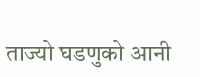ताज्यो घडणुको आनी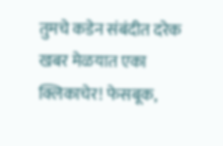तुमचे कडेन संबंदीत दरेक खबर मेळयात एका क्लिकाचेर! फेसबूक,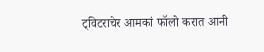ट्विटराचेर आमकां फॉलो करात आनी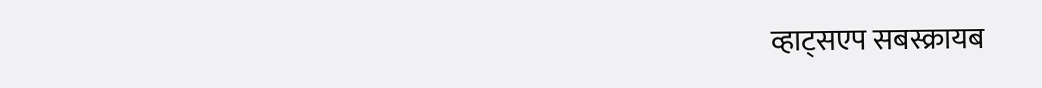व्हाट्सएप सबस्क्रायब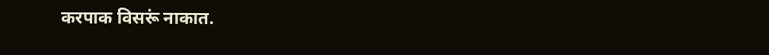करपाक विसरूं नाकात.